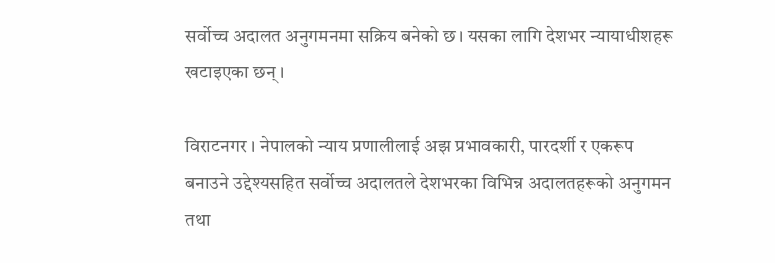सर्वोच्च अदालत अनुगमनमा सक्रिय बनेको छ। यसका लागि देशभर न्यायाधीशहरू खटाइएका छन्।

विराटनगर । नेपालको न्याय प्रणालीलाई अझ प्रभावकारी, पारदर्शी र एकरूप बनाउने उद्देश्यसहित सर्वोच्च अदालतले देशभरका विभिन्न अदालतहरूको अनुगमन तथा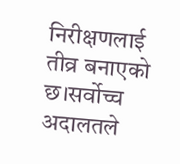निरीक्षणलाई तीव्र बनाएको छ।सर्वोच्च अदालतले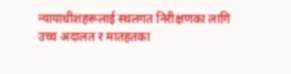न्यायाधीशहरूलाई स्थलगत निरीक्षणका लागि उच्च अदालत र मातहतका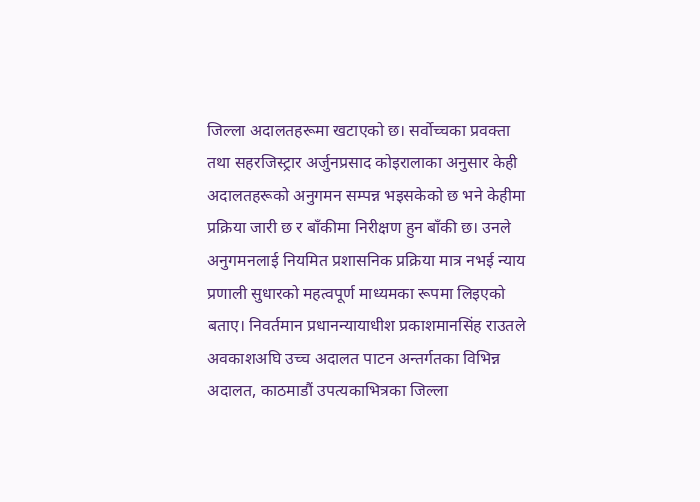जिल्ला अदालतहरूमा खटाएको छ। सर्वोच्चका प्रवक्ता तथा सहरजिस्ट्रार अर्जुनप्रसाद कोइरालाका अनुसार केही अदालतहरूको अनुगमन सम्पन्न भइसकेको छ भने केहीमा प्रक्रिया जारी छ र बाँकीमा निरीक्षण हुन बाँकी छ। उनले अनुगमनलाई नियमित प्रशासनिक प्रक्रिया मात्र नभई न्याय प्रणाली सुधारको महत्वपूर्ण माध्यमका रूपमा लिइएको बताए। निवर्तमान प्रधानन्यायाधीश प्रकाशमानसिंह राउतले अवकाशअघि उच्च अदालत पाटन अन्तर्गतका विभिन्न अदालत, काठमाडौं उपत्यकाभित्रका जिल्ला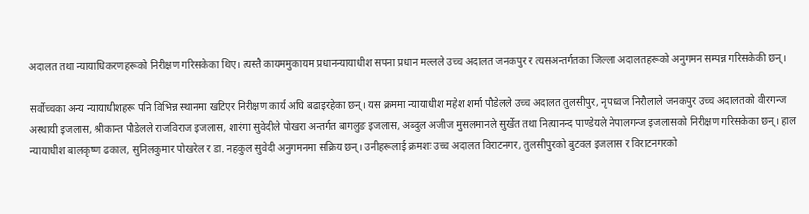अदालत तथा न्यायाधिकरणहरूको निरीक्षण गरिसकेका थिए। त्यस्तै कायममुकायम प्रधानन्यायाधीश सपना प्रधान मल्लले उच्च अदालत जनकपुर र त्यसअन्तर्गतका जिल्ला अदालतहरूको अनुगमन सम्पन्न गरिसकेकी छन्।

सर्वोच्चका अन्य न्यायाधीशहरू पनि विभिन्न स्थानमा खटिएर निरीक्षण कार्य अघि बढाइरहेका छन्। यस क्रममा न्यायाधीश महेश शर्मा पौडेलले उच्च अदालत तुलसीपुर, नृपध्वज निरौलाले जनकपुर उच्च अदालतको वीरगन्ज अस्थायी इजलास, श्रीकान्त पौडेलले राजविराज इजलास, शारंगा सुवेदीले पोखरा अन्तर्गत बागलुङ इजलास, अब्दुल अजीज मुसलमानले सुर्खेत तथा नित्यानन्द पाण्डेयले नेपालगन्ज इजलासको निरीक्षण गरिसकेका छन्। हाल न्यायाधीश बालकृष्ण ढकाल, सुनिलकुमार पोखरेल र डा. नहकुल सुवेदी अनुगमनमा सक्रिय छन्। उनीहरूलाई क्रमशः उच्च अदालत विराटनगर, तुलसीपुरको बुटवल इजलास र विराटनगरको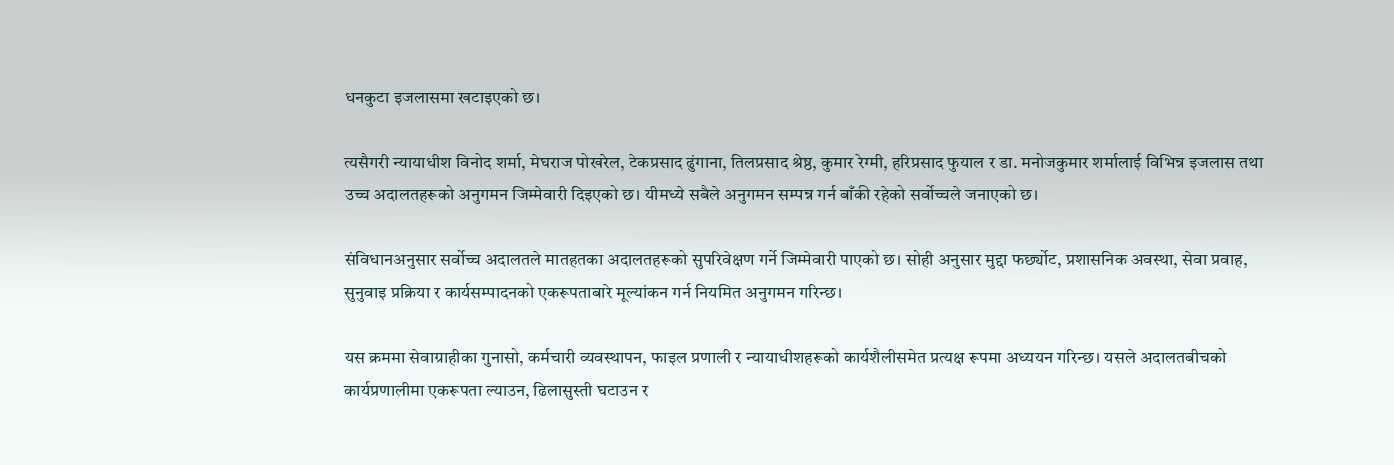धनकुटा इजलासमा खटाइएको छ।

त्यसैगरी न्यायाधीश विनोद शर्मा, मेघराज पोखरेल, टेकप्रसाद ढुंगाना, तिलप्रसाद श्रेष्ठ, कुमार रेग्मी, हरिप्रसाद फुयाल र डा. मनोजकुमार शर्मालाई विभिन्न इजलास तथा उच्च अदालतहरूको अनुगमन जिम्मेवारी दिइएको छ। यीमध्ये सबैले अनुगमन सम्पन्न गर्न बाँकी रहेको सर्वोच्चले जनाएको छ।

संविधानअनुसार सर्वोच्च अदालतले मातहतका अदालतहरूको सुपरिवेक्षण गर्ने जिम्मेवारी पाएको छ। सोही अनुसार मुद्दा फर्छ्योट, प्रशासनिक अवस्था, सेवा प्रवाह, सुनुवाइ प्रक्रिया र कार्यसम्पादनको एकरूपताबारे मूल्यांकन गर्न नियमित अनुगमन गरिन्छ।

यस क्रममा सेवाग्राहीका गुनासो, कर्मचारी व्यवस्थापन, फाइल प्रणाली र न्यायाधीशहरूको कार्यशैलीसमेत प्रत्यक्ष रूपमा अध्ययन गरिन्छ। यसले अदालतबीचको कार्यप्रणालीमा एकरूपता ल्याउन, ढिलासुस्ती घटाउन र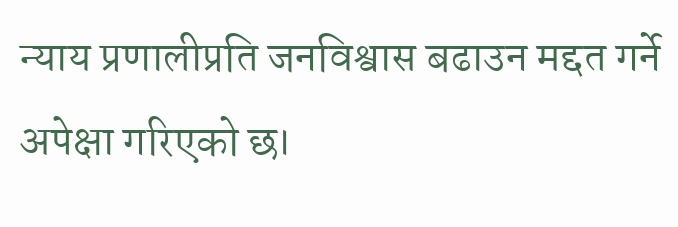न्याय प्रणालीप्रति जनविश्वास बढाउन मद्दत गर्ने अपेक्षा गरिएको छ।